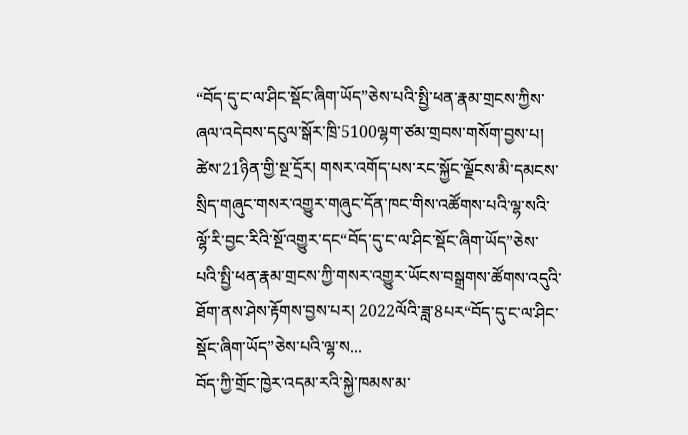“བོད་དུ་ང་ལ་ཤིང་སྡོང་ཞིག་ཡོད”ཅེས་པའི་སྤྱི་ཕན་རྣམ་གྲངས་ཀྱིས་ཞལ་འདེབས་དངུལ་སྒོར་ཁྲི་5100ལྷག་ཙམ་གྲབས་གསོག་བྱས་པ།
ཚེས་21ཉིན་གྱི་སྔ་དྲོར། གསར་འགོད་པས་རང་སྐྱོང་ལྗོངས་མི་དམངས་སྲིད་གཞུང་གསར་འགྱུར་གཞུང་དོན་ཁང་གིས་འཚོགས་པའི་ལྷ་སའི་ལྷོ་རི་བྱང་རིའི་སྔོ་འགྱུར་དང“བོད་དུ་ང་ལ་ཤིང་སྡོང་ཞིག་ཡོད”ཅེས་པའི་སྤྱི་ཕན་རྣམ་གྲངས་ཀྱི་གསར་འགྱུར་ཡོངས་བསྒྲགས་ཚོགས་འདུའི་ཐོག་ནས་ཤེས་རྟོགས་བྱས་པར། 2022ལོའི་ཟླ་8པར“བོད་དུ་ང་ལ་ཤིང་སྡོང་ཞིག་ཡོད”ཅེས་པའི་ལྷ་ས...
བོད་ཀྱི་གྲོང་ཁྱེར་འདམ་རའི་སྐྱེ་ཁམས་མ་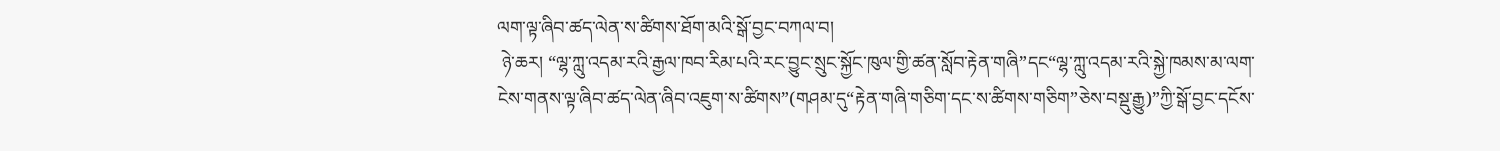ལག་ལྟ་ཞིབ་ཚད་ལེན་ས་ཚིགས་ཐོག་མའི་སྒོ་བྱང་བཀལ་བ།
 ཉེ་ཆར། “ལྷ་ཀླུ་འདམ་རའི་རྒྱལ་ཁབ་རིམ་པའི་རང་བྱུང་སྲུང་སྐྱོང་ཁུལ་གྱི་ཚན་སློབ་རྟེན་གཞི”དང“ལྷ་ཀླུ་འདམ་རའི་སྐྱེ་ཁམས་མ་ལག་ངེས་གནས་ལྟ་ཞིབ་ཚད་ལེན་ཞིབ་འཇུག་ས་ཚིགས”(གཤམ་དུ“རྟེན་གཞི་གཅིག་དང་ས་ཚིགས་གཅིག”ཅེས་བསྡུ་རྒྱུ)”ཀྱི་སྒོ་བྱང་དངོས་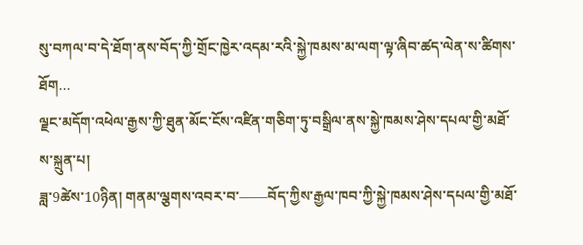སུ་བཀལ་བ་དེ་ཐོག་ནས་བོད་ཀྱི་གྲོང་ཁྱེར་འདམ་རའི་སྐྱེ་ཁམས་མ་ལག་ལྟ་ཞིབ་ཚད་ལེན་ས་ཚིགས་ཐོག...
ལྗང་མདོག་འཕེལ་རྒྱས་ཀྱི་ཐུན་མོང་ངོས་འཛིན་གཅིག་ཏུ་བསྒྲིལ་ནས་སྐྱེ་ཁམས་ཤེས་དཔལ་གྱི་མཐོ་ས་སྐྲུན་པ།
ཟླ་9ཚེས་10ཉིན། གནམ་ལྕགས་འབར་བ་——བོད་ཀྱིས་རྒྱལ་ཁབ་ཀྱི་སྐྱེ་ཁམས་ཤེས་དཔལ་གྱི་མཐོ་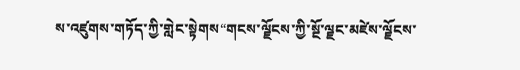ས་འཛུགས་གཏོད་ཀྱི་གླེང་སྟེགས“གངས་ལྗོངས་ཀྱི་སྔོ་ལྗང་མཛེས་ལྗོངས་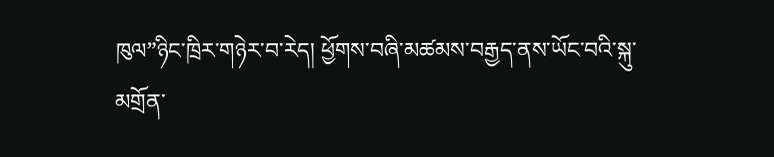ཁུལ”ཉིང་ཁྲིར་གཉེར་བ་རེད། ཕྱོགས་བཞི་མཚམས་བརྒྱད་ནས་ཡོང་བའི་སྐུ་མགྲོན་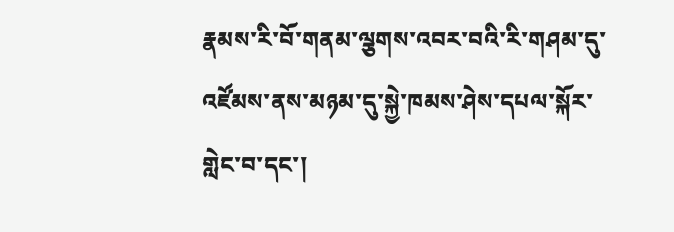རྣམས་རི་བོ་གནམ་ལྕགས་འབར་བའི་རི་གཤམ་དུ་འཛོམས་ནས་མཉམ་དུ་སྐྱེ་ཁམས་ཤེས་དཔལ་སྐོར་གླེང་བ་དང་།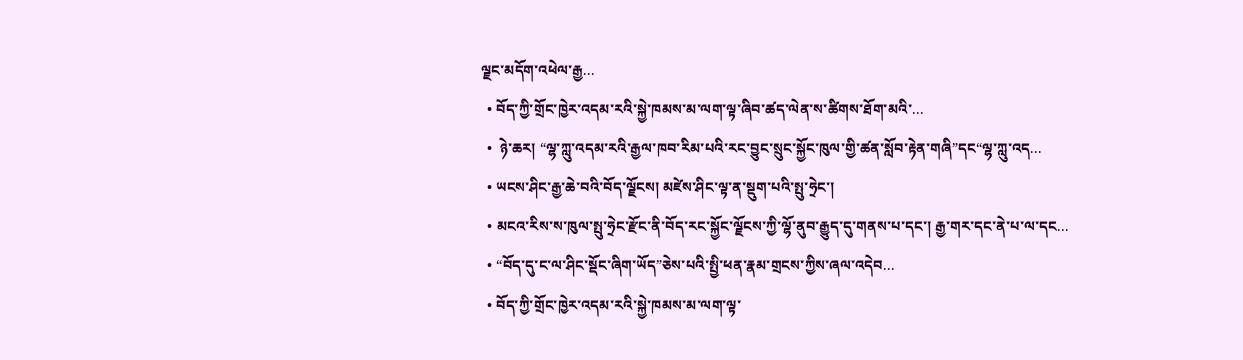ལྗང་མདོག་འཕེལ་རྒྱ...
  • བོད་ཀྱི་གྲོང་ཁྱེར་འདམ་རའི་སྐྱེ་ཁམས་མ་ལག་ལྟ་ཞིབ་ཚད་ལེན་ས་ཚིགས་ཐོག་མའི་...
  •  ཉེ་ཆར། “ལྷ་ཀླུ་འདམ་རའི་རྒྱལ་ཁབ་རིམ་པའི་རང་བྱུང་སྲུང་སྐྱོང་ཁུལ་གྱི་ཚན་སློབ་རྟེན་གཞི”དང“ལྷ་ཀླུ་འད...
  • ཡངས་ཤིང་རྒྱ་ཆེ་བའི་བོད་ལྗོངས། མཛེས་ཤིང་ལྟ་ན་སྡུག་པའི་སྤུ་ཧྲེང་།
  • མངའ་རིས་ས་ཁུལ་སྤུ་ཧྲེང་རྫོང་ནི་བོད་རང་སྐྱོང་ལྗོངས་ཀྱི་ལྷོ་ནུབ་རྒྱུད་དུ་གནས་པ་དང་། རྒྱ་གར་དང་ནེ་པ་ལ་དང...
  • “བོད་དུ་ང་ལ་ཤིང་སྡོང་ཞིག་ཡོད”ཅེས་པའི་སྤྱི་ཕན་རྣམ་གྲངས་ཀྱིས་ཞལ་འདེབ...
  • བོད་ཀྱི་གྲོང་ཁྱེར་འདམ་རའི་སྐྱེ་ཁམས་མ་ལག་ལྟ་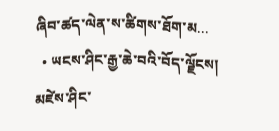ཞིབ་ཚད་ལེན་ས་ཚིགས་ཐོག་མ...
  • ཡངས་ཤིང་རྒྱ་ཆེ་བའི་བོད་ལྗོངས། མཛེས་ཤིང་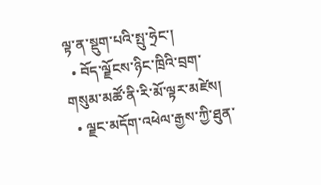ལྟ་ན་སྡུག་པའི་སྤུ་ཧྲེང་།
  • བོད་ལྗོངས་ཉིང་ཁྲིའི་བྲག་གསུམ་མཚོ་ནི་རི་མོ་ལྟར་མཛེས།
  • ལྗང་མདོག་འཕེལ་རྒྱས་ཀྱི་ཐུན་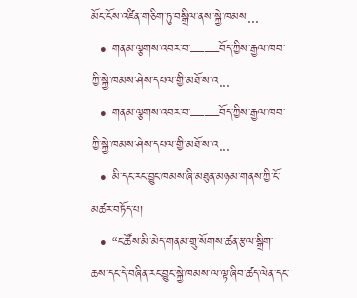མོང་ངོས་འཛིན་གཅིག་ཏུ་བསྒྲིལ་ནས་སྐྱེ་ཁམས...
  • གནམ་ལྕགས་འབར་བ་——བོད་ཀྱིས་རྒྱལ་ཁབ་ཀྱི་སྐྱེ་ཁམས་ཤེས་དཔལ་གྱི་མཐོ་ས་འ...
  • གནམ་ལྕགས་འབར་བ་——བོད་ཀྱིས་རྒྱལ་ཁབ་ཀྱི་སྐྱེ་ཁམས་ཤེས་དཔལ་གྱི་མཐོ་ས་འ...
  • མི་དང་རང་བྱུང་ཁམས་ཞི་མཐུན་མཉམ་གནས་ཀྱི་ངོ་མཚར་བཏོད་པ།
  • “ང་ཚོས་མི་མེད་གནམ་གྲུ་སོགས་ཚན་རྩལ་སྒྲིག་ཆས་དང་དེ་བཞིན་རང་བྱུང་སྐྱེ་ཁམས་ལ་ལྟ་ཞིབ་ཚད་ལེན་དང་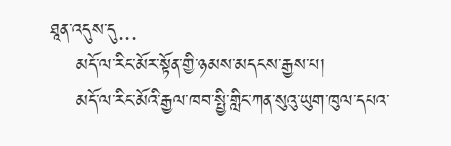ཐཱན་འདུས་དུ...
    མདོ་ལ་རིང་མོར་སྟོན་གྱི་ཉམས་མདངས་རྒྱས་པ།
    མདོ་ལ་རིང་མོའི་རྒྱལ་ཁབ་སྤྱི་གླིང་ཀན་སུའུ་ཡུག་ཁུལ་དཔའ་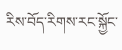རིས་བོད་རིགས་རང་སྐྱོང་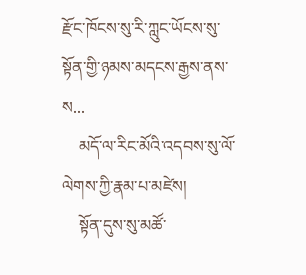རྫོང་ཁོངས་སུ་རི་ཀླུང་ཡོངས་སུ་སྟོན་གྱི་ཉམས་མདངས་རྒྱས་ནས་ས...
    མདོ་ལ་རིང་མོའི་འདབས་སུ་ལོ་ལེགས་ཀྱི་རྣམ་པ་མཛེས།
    སྟོན་དུས་སུ་མཚོ་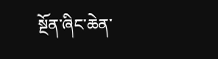སྔོན་ཞིང་ཆེན་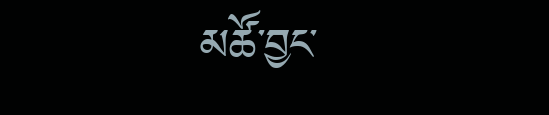མཚོ་བྱང་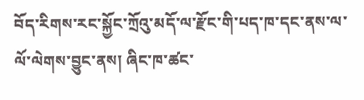བོད་རིགས་རང་སྐྱོང་ཀྲོའུ་མདོ་ལ་རྫོང་གི་པད་ཁ་དང་ནས་ལ་ལོ་ལེགས་བྱུང་ནས། ཞིང་ཁ་ཚང་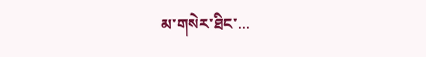མ་གསེར་ཐིང་...